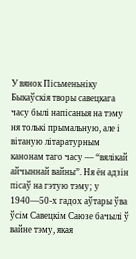У вянок Пісьменьніку Быкаўскія творы савецкага часу былі напісаныя на тэму ня толькі прымальную, але і вітаную літаратурным канонам таго часу — “вялікай айчыннай вайны”. Ня ён адзін пісаў на гэтую тэму; у 1940—50-х гадох аўтары ўва ўсім Савецкім Саюзе бачылі ў вайне тэму, якая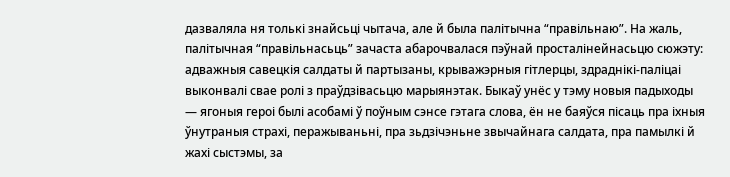дазваляла ня толькі знайсьці чытача, але й была палітычна “правільнаю”. На жаль, палітычная “правільнасьць” зачаста абарочвалася пэўнай просталінейнасьцю сюжэту: адважныя савецкія салдаты й партызаны, крыважэрныя гітлерцы, здраднікі-паліцаі выконвалі свае ролі з праўдзівасьцю марыянэтак. Быкаў унёс у тэму новыя падыходы — ягоныя героі былі асобамі ў поўным сэнсе гэтага слова, ён не баяўся пісаць пра іхныя ўнутраныя страхі, перажываньні, пра зьдзічэньне звычайнага салдата, пра памылкі й жахі сыстэмы, за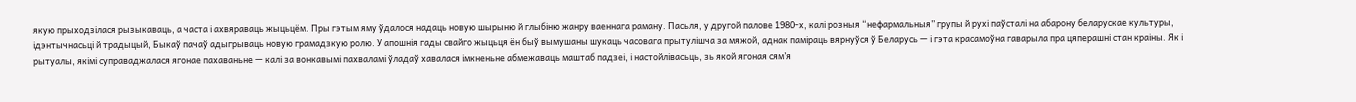якую прыходзілася рызыкаваць, а часта і ахвяраваць жыцьцём. Пры гэтым яму ўдалося надаць новую шырыню й глыбіню жанру ваеннага раману. Пасьля, у другой палове 1980-х, калі розныя “нефармальныя” групы й рухі паўсталі на абарону беларускае культуры, ідэнтычнасьці й традыцый, Быкаў пачаў адыгрываць новую грамадзкую ролю. У апошнія гады свайго жыцьця ён быў вымушаны шукаць часовага прытулішча за мяжой, аднак паміраць вярнуўся ў Беларусь — і гэта красамоўна гаварыла пра цяперашні стан краіны. Як і рытуалы, якімі суправаджалася ягонае пахаваньне — калі за вонкавымі пахваламі ўладаў хавалася імкненьне абмежаваць маштаб падзеі, і настойлівасьць, зь якой ягоная сям’я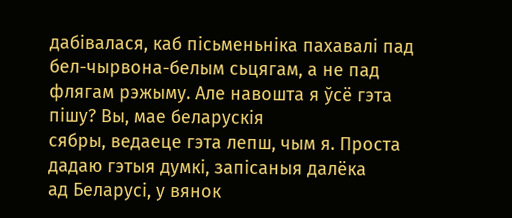дабівалася, каб пісьменьніка пахавалі пад бел-чырвона-белым сьцягам, а не пад флягам рэжыму. Але навошта я ўсё гэта пішу? Вы, мае беларускія
сябры, ведаеце гэта лепш, чым я. Проста дадаю гэтыя думкі, запісаныя далёка
ад Беларусі, у вянок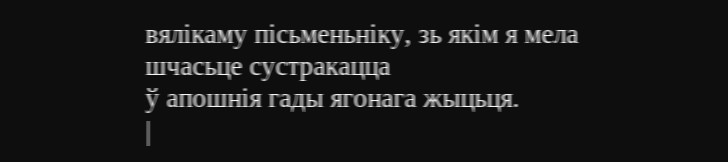вялікаму пісьменьніку, зь якім я мела шчасьце сустракацца
ў апошнія гады ягонага жыцьця.
|